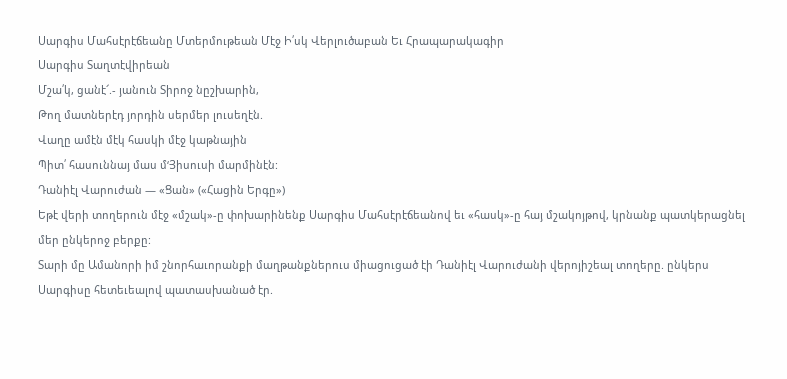Սարգիս Մահսէրէճեանը Մտերմութեան Մէջ Ի՛սկ Վերլուծաբան Եւ Հրապարակագիր
Սարգիս Տաղտէվիրեան
Մշա՛կ, ցանէ՜.- յանուն Տիրոջ նըշխարին,
Թող մատներէդ յորդին սերմեր լուսեղէն.
Վաղը ամէն մէկ հասկի մէջ կաթնային
Պիտ՛ հասուննայ մաս մ‘Յիսուսի մարմինէն:
Դանիէլ Վարուժան — «Ցան» («Հացին Երգը»)
Եթէ վերի տողերուն մէջ «մշակ»-ը փոխարինենք Սարգիս Մահսէրէճեանով եւ «հասկ»-ը հայ մշակոյթով, կրնանք պատկերացնել մեր ընկերոջ բերքը:
Տարի մը Ամանորի իմ շնորհաւորանքի մաղթանքներուս միացուցած էի Դանիէլ Վարուժանի վերոյիշեալ տողերը. ընկերս Սարգիսը հետեւեալով պատասխանած էր.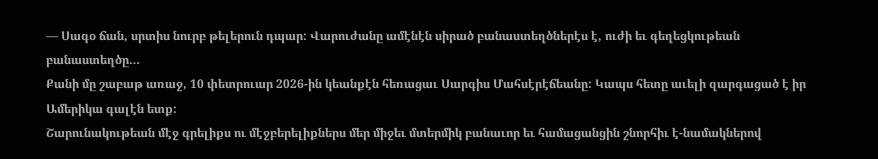— Սագօ ճան, սրտիս նուրբ թելերուն դպար: Վարուժանը ամէնէն սիրած բանաստեղծներէս է, ուժի եւ գեղեցկութեան բանաստեղծը…
Քանի մը շաբաթ առաջ, 10 փետրուար 2026-ին կեանքէն հեռացաւ Սարգիս Մահսէրէճեանը: Կապս հետը աւելի զարգացած է իր Ամերիկա գալէն ետք:
Շարունակութեան մէջ գրելիքս ու մէջբերելիքներս մեր միջեւ մտերմիկ բանաւոր եւ համացանցին շնորհիւ է-նամակներով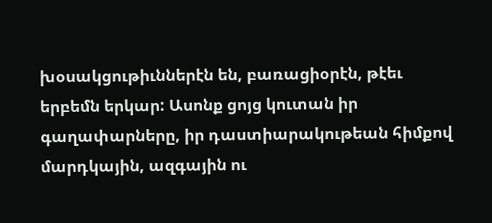խօսակցութիւններէն են, բառացիօրէն, թէեւ երբեմն երկար: Ասոնք ցոյց կուտան իր գաղափարները, իր դաստիարակութեան հիմքով մարդկային, ազգային ու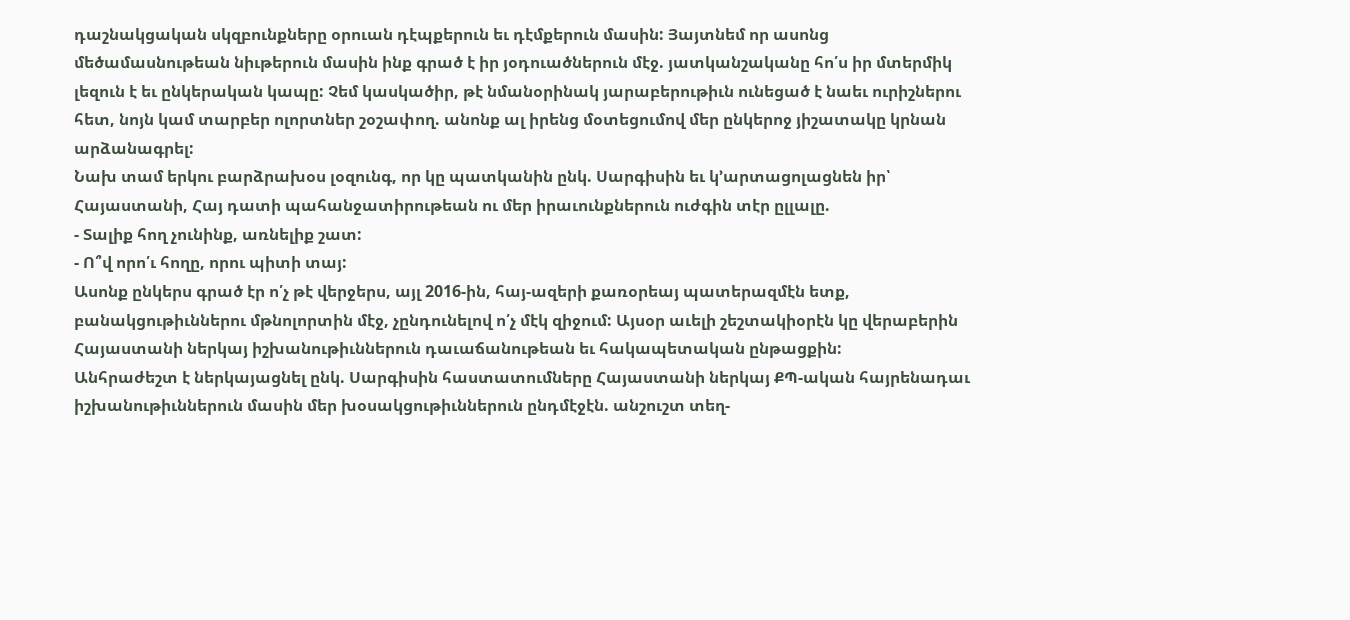դաշնակցական սկզբունքները օրուան դէպքերուն եւ դէմքերուն մասին: Յայտնեմ որ ասոնց մեծամասնութեան նիւթերուն մասին ինք գրած է իր յօդուածներուն մէջ. յատկանշականը հո՛ս իր մտերմիկ լեզուն է եւ ընկերական կապը: Չեմ կասկածիր, թէ նմանօրինակ յարաբերութիւն ունեցած է նաեւ ուրիշներու հետ, նոյն կամ տարբեր ոլորտներ շօշափող. անոնք ալ իրենց մօտեցումով մեր ընկերոջ յիշատակը կրնան արձանագրել:
Նախ տամ երկու բարձրախօս լօզունգ, որ կը պատկանին ընկ. Սարգիսին եւ կ’արտացոլացնեն իր՝ Հայաստանի, Հայ դատի պահանջատիրութեան ու մեր իրաւունքներուն ուժգին տէր ըլլալը.
- Տալիք հող չունինք, առնելիք շատ:
- Ո՞վ որո՛ւ հողը, որու պիտի տայ:
Ասոնք ընկերս գրած էր ո՛չ թէ վերջերս, այլ 2016-ին, հայ-ազերի քառօրեայ պատերազմէն ետք, բանակցութիւններու մթնոլորտին մէջ, չընդունելով ո՛չ մէկ զիջում: Այսօր աւելի շեշտակիօրէն կը վերաբերին Հայաստանի ներկայ իշխանութիւններուն դաւաճանութեան եւ հակապետական ընթացքին:
Անհրաժեշտ է ներկայացնել ընկ. Սարգիսին հաստատումները Հայաստանի ներկայ ՔՊ-ական հայրենադաւ իշխանութիւններուն մասին մեր խօսակցութիւններուն ընդմէջէն. անշուշտ տեղ-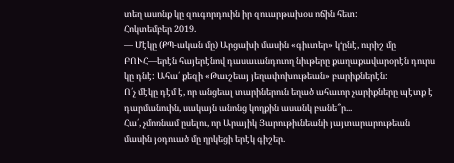տեղ ասոնք կը զուգորդուին իր զուարթախօս ոճին հետ:
Հոկտեմբեր 2019.
— Մէկը (ՔՊ-ական մը) Արցախի մասին «գիւտեր» կ‘ընէ, ուրիշ մը ԲՈՒՀ—երէն հայերէնով դասաւանդուող նիւթերը քաղաքավարօրէն դուրս կը դնէ: Ահա՛ քեզի «Թաւշեայ յեղափոխութեան» բարիքներէն:
Ո՛չ մէկը դէմ է, որ անցեալ տարիներուն եղած ահաւոր չարիքները պէտք է դարմանուին, սակայն անոնց կողքին ասանկ բանե՞ր...
Հա՛, չմոռնամ ըսելու, որ Արայիկ Յարութիւնեանի յայտարարութեան մասին յօդուած մը ղրկեցի երէկ գիշեր.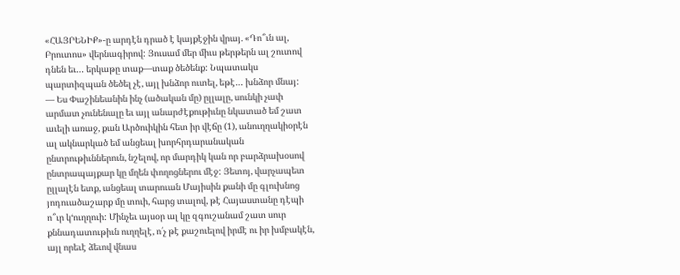«ՀԱՅՐԵՆԻՔ»-ը արդէն դրած է կայքէջին վրայ. «Դո՞ւն ալ, Բրուտոս» վերնագիրով: Յուսամ մեր միւս թերթերն ալ շուտով դնեն եւ… երկաթը տաք—տաք ծեծենք: Նպատակս պարտիզպան ծեծել չէ, այլ խնձոր ուտել, եթէ… խնձոր մնայ:
— Ես Փաշինեանին ինչ (ածական մը) ըլլալը, սունկի չափ արմատ չունենալը եւ այլ անարժէքութիւնը նկատած եմ շատ աւելի առաջ, քան Արծուիկին հետ իր վէճը (1), անուղղակիօրէն ալ ակնարկած եմ անցեալ խորհրդարանական ընտրութիւններուն, նշելով, որ մարդիկ կան որ բարձրախօսով ընտրապայքար կը մղեն փողոցներու մէջ: Յետոյ, վարչապետ ըլլալէն ետք, անցեալ տարուան Մայիսին քանի մը գլուխնոց յոդուածաշարք մը տուի, հարց տալով, թէ Հայաստանը դէպի ո՞ւր կ‘ուղղուի: Մինչեւ այսօր ալ կը զգուշանամ շատ սուր քննադատութիւն ուղղելէ, ո՛չ թէ քաշուելով իրմէ ու իր խմբակէն, այլ որեւէ ձեւով վնաս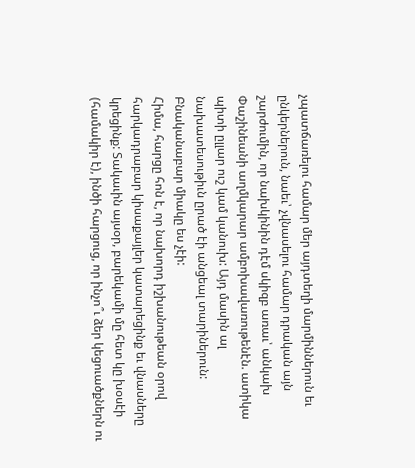չպատճառելու համար մեր այդտեղի մարմիններուն եւ ընկերներուն, նաեւ՝ չվնասելու համար դրական այն շարժումին, որ նախկինին դէմ սկիզբ առաւ՝ անկախ Փաշինեանի աղմկարար ամբոխավառութենէն. ատիկա պիտի ըլլար ուշ կամ կանուխ: Այդ մասին ալ նախատեսութիւն ըրած էի անցեալ տարիներուն: Բնականաբար միակը ես չէի:
Հիմա, հարցը հոն է, որ նախորդ իշխանութեան օրով հարկադրաբար կիսաքայլեր կատարեցինք եւ վնասները կրեցինք: Տակաւին այսօր, բարեկամի մը հետ կը խօսէի (համակիր է), ինծի հարցուց, որ ինչո՞ւ ձեր կեցուածքներն ու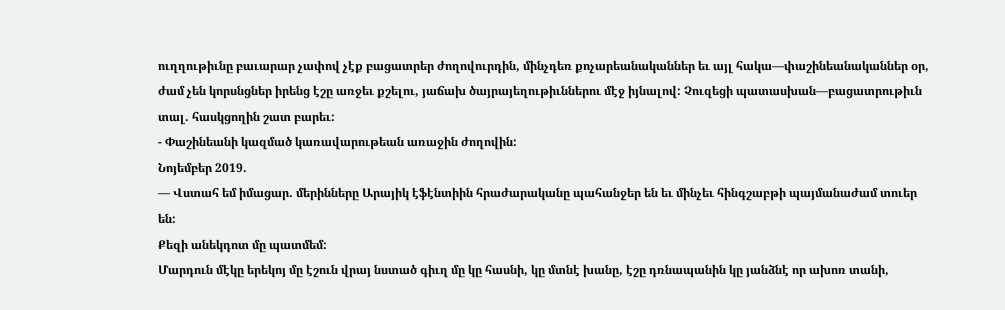ուղղութիւնը բաւարար չափով չէք բացատրեր ժողովուրդին, մինչդեռ քոչարեանականներ եւ այլ հակա—փաշինեանականներ օր, ժամ չեն կորսնցներ իրենց էշը առջեւ քշելու, յաճախ ծայրայեղութիւններու մէջ իյնալով: Չուզեցի պատասխան—բացատրութիւն տալ. հասկցողին շատ բարեւ:
- Փաշինեանի կազմած կառավարութեան առաջին ժողովին:
Նոյեմբեր 2019.
— Վստահ եմ իմացար. մերինները Արայիկ էֆէնտիին հրաժարականը պահանջեր են եւ մինչեւ հինգշաբթի պայմանաժամ տուեր են:
Քեզի անեկդոտ մը պատմեմ:
Մարդուն մէկը երեկոյ մը էշուն վրայ նստած գիւղ մը կը հասնի, կը մտնէ խանը, էշը դռնապանին կը յանձնէ որ ախոռ տանի,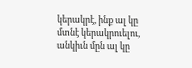կերակրէ, ինք ալ կը մտնէ կերակրուելու, անկիւն մըն ալ կը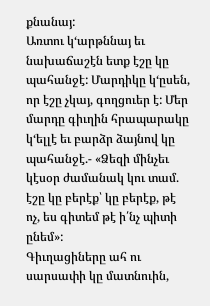քնանայ:
Առտու կ‘արթննայ եւ նախաճաշէն ետք էշը կը պահանջէ: Մարդիկը կ‘ըսեն, որ էշը չկայ, գողցուեր է: Մեր մարդը գիւղին հրապարակը կ‘ելլէ եւ բարձր ձայնով կը պահանջէ.- «Ձեզի մինչեւ կէսօր ժամանակ կու տամ. էշը կը բերէք՝ կը բերէք, թէ ոչ, ես գիտեմ թէ ի՛նչ պիտի ընեմ»:
Գիւղացիները ահ ու սարսափի կը մատնուին,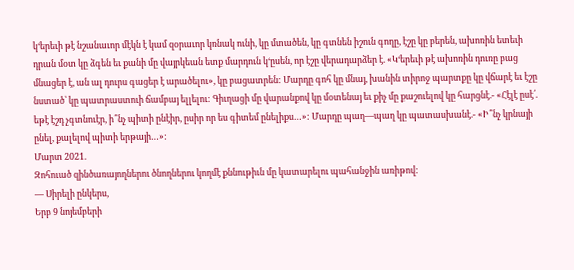կ‘երեւի թէ նշանաւոր մէկն է կամ զօրաւոր կռնակ ունի, կը մտածեն, կը գտնեն իշուն գողը, էշը կը բերեն, ախոռին ետեւի դրան մօտ կը ձգեն եւ քանի մը վայրկեան ետք մարդուն կ‘ըսեն, որ էշը վերադարձեր է. «Կ‘երեւի թէ ախոռին դուռը բաց մնացեր է, ան ալ դուրս գացեր է արածելու», կը բացատրեն: Մարդը գոհ կը մնայ, խանին տիրոջ պարտքը կը վճարէ եւ էշը նստած՝ կը պատրաստուի ճամբայ ելլելու: Գիւղացի մը վարանքով կը մօտենայ եւ քիչ մը քաշուելով կը հարցնէ.- «Հէլէ ըսէ՛. եթէ էշդ չգտնուէր, ի՞նչ պիտի ընէիր, ըսիր որ ես գիտեմ ընելիքս…»: Մարդը պաղ—պաղ կը պատասխանէ.- «Ի՞նչ կրնայի ընել, քալելով պիտի երթայի…»:
Մարտ 2021.
Զոհուած զինծառայողներու ծնողներու կողմէ քննութիւն մը կատարելու պահանջին առիթով:
— Սիրելի ընկերս,
Երբ 9 նոյեմբերի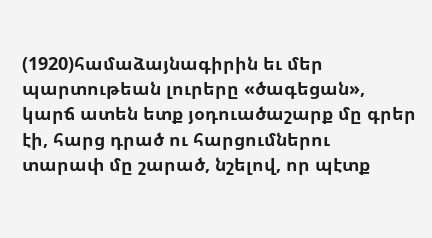(1920)համաձայնագիրին եւ մեր պարտութեան լուրերը «ծագեցան», կարճ ատեն ետք յօդուածաշարք մը գրեր էի, հարց դրած ու հարցումներու տարափ մը շարած, նշելով, որ պէտք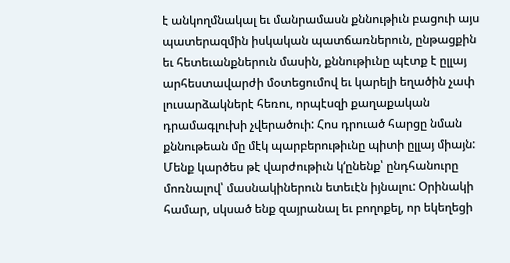է անկողմնակալ եւ մանրամասն քննութիւն բացուի այս պատերազմին իսկական պատճառներուն, ընթացքին եւ հետեւանքներուն մասին, քննութիւնը պէտք է ըլլայ արհեստավարժի մօտեցումով եւ կարելի եղածին չափ լուսարձակներէ հեռու, որպէսզի քաղաքական դրամագլուխի չվերածուի: Հոս դրուած հարցը նման քննութեան մը մէկ պարբերութիւնը պիտի ըլլայ միայն: Մենք կարծես թէ վարժութիւն կ‘ընենք՝ ընդհանուրը մոռնալով՝ մասնակիներուն ետեւէն իյնալու: Օրինակի համար, սկսած ենք զայրանալ եւ բողոքել, որ եկեղեցի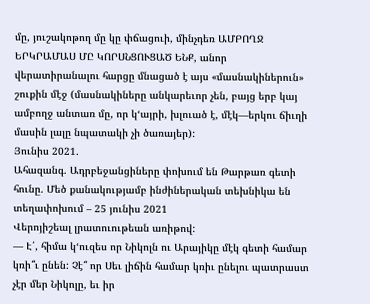մը, յուշակոթող մը կը փճացուի, մինչդեռ ԱՄԲՈՂՋ ԵՐԿՐԱՄԱՍ ՄԸ ԿՈՐՍՆՑՈՒՑԱԾ ԵՆՔ, անոր վերատիրանալու հարցը մնացած է այս «մասնակիներուն» շուքին մէջ (մասնակիները անկարեւոր չեն, բայց երբ կայ ամբողջ անտառ մը, որ կ‘այրի, խլուած է, մէկ—երկու ճիւղի մասին լալը նպատակի չի ծառայեր):
Յունիս 2021.
Ահազանգ. Ադրբեջանցիները փոխում են Թարթառ գետի հունը. Մեծ քանակությամբ ինժիներական տեխնիկա են տեղափոխում – 25 յունիս 2021
Վերոյիշեալ լրատուութեան առիթով:
— Է՛, հիմա կ‘ուզես որ Նիկոլն ու Արայիկը մէկ գետի համար կռի՞ւ ընեն: Չէ՞ որ Սեւ լիճին համար կռիւ ընելու պատրաստ չէր մեր Նիկոլը, եւ իր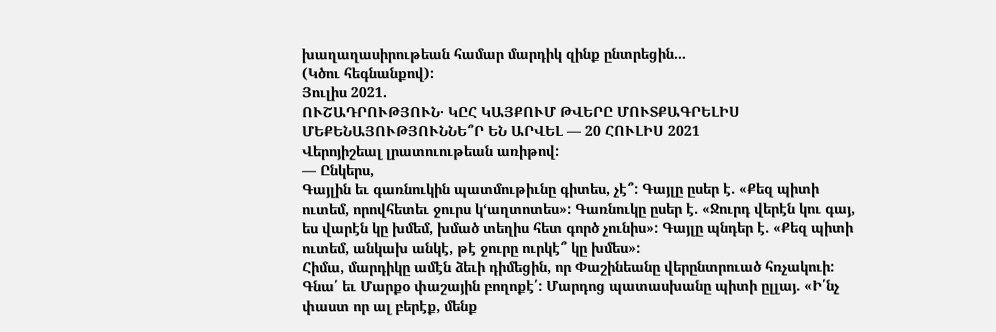խաղաղասիրութեան համար մարդիկ զինք ընտրեցին...
(Կծու հեգնանքով):
Յուլիս 2021.
ՈՒՇԱԴՐՈՒԹՅՈՒՆ․ ԿԸՀ ԿԱՅՔՈՒՄ ԹՎԵՐԸ ՄՈՒՏՔԱԳՐԵԼԻՍ ՄԵՔԵՆԱՅՈՒԹՅՈՒՆՆԵ՞Ր ԵՆ ԱՐՎԵԼ — 20 ՀՈՒԼԻՍ 2021
Վերոյիշեալ լրատուութեան առիթով:
— Ընկերս,
Գայլին եւ գառնուկին պատմութիւնը գիտես, չէ՞: Գայլը ըսեր է. «Քեզ պիտի ուտեմ, որովհետեւ ջուրս կ‘աղտոտես»: Գառնուկը ըսեր է. «Ջուրդ վերէն կու գայ, ես վարէն կը խմեմ, խմած տեղիս հետ գործ չունիս»: Գայլը պնդեր է. «Քեզ պիտի ուտեմ, անկախ անկէ, թէ ջուրը ուրկէ՞ կը խմես»:
Հիմա, մարդիկը ամէն ձեւի դիմեցին, որ Փաշինեանը վերընտրուած հռչակուի: Գնա՛ եւ Մարքօ փաշային բողոքէ՛: Մարդոց պատասխանը պիտի ըլլայ. «Ի՛նչ փաստ որ ալ բերէք, մենք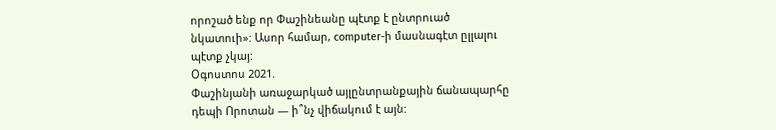որոշած ենք որ Փաշինեանը պէտք է ընտրուած նկատուի»: Ասոր համար, computer-ի մասնագէտ ըլլալու պէտք չկայ:
Օգոստոս 2021.
Փաշինյանի առաջարկած այլընտրանքային ճանապարհը դեպի Որոտան — ի՞նչ վիճակում է այն: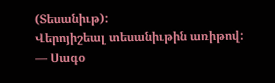(Տեսանիւթ):
Վերոյիշեալ տեսանիւթին առիթով:
— Սագօ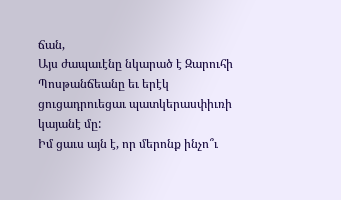ճան,
Այս ժապաւէնը նկարած է Զարուհի Պոսթանճեանը եւ երէկ ցուցադրուեցաւ պատկերասփիւռի կայանէ մը:
Իմ ցաւս այն է, որ մերոնք ինչո՞ւ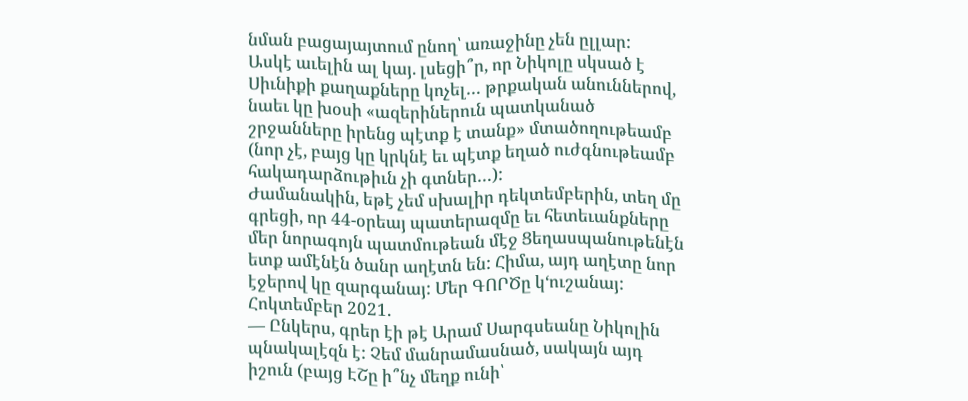նման բացայայտում ընող՝ առաջինը չեն ըլլար:
Ասկէ աւելին ալ կայ. լսեցի՞ր, որ Նիկոլը սկսած է Սիւնիքի քաղաքները կոչել… թրքական անուններով, նաեւ կը խօսի «ազերիներուն պատկանած շրջանները իրենց պէտք է տանք» մտածողութեամբ (նոր չէ, բայց կը կրկնէ եւ պէտք եղած ուժգնութեամբ հակադարձութիւն չի գտներ…):
Ժամանակին, եթէ չեմ սխալիր դեկտեմբերին, տեղ մը գրեցի, որ 44-օրեայ պատերազմը եւ հետեւանքները մեր նորագոյն պատմութեան մէջ Ցեղասպանութենէն ետք ամէնէն ծանր աղէտն են: Հիմա, այդ աղէտը նոր էջերով կը զարգանայ: Մեր ԳՈՐԾը կ‘ուշանայ:
Հոկտեմբեր 2021.
— Ընկերս, գրեր էի թէ Արամ Սարգսեանը Նիկոլին պնակալէզն է: Չեմ մանրամասնած, սակայն այդ իշուն (բայց ԷՇը ի՞նչ մեղք ունի՝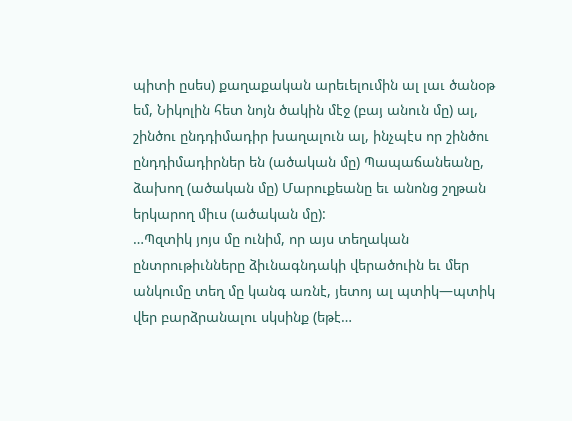պիտի ըսես) քաղաքական արեւելումին ալ լաւ ծանօթ եմ, Նիկոլին հետ նոյն ծակին մէջ (բայ անուն մը) ալ, շինծու ընդդիմադիր խաղալուն ալ, ինչպէս որ շինծու ընդդիմադիրներ են (ածական մը) Պապաճանեանը, ձախող (ածական մը) Մարուքեանը եւ անոնց շղթան երկարող միւս (ածական մը):
…Պզտիկ յոյս մը ունիմ, որ այս տեղական ընտրութիւնները ձիւնագնդակի վերածուին եւ մեր անկումը տեղ մը կանգ առնէ, յետոյ ալ պտիկ—պտիկ վեր բարձրանալու սկսինք (եթէ…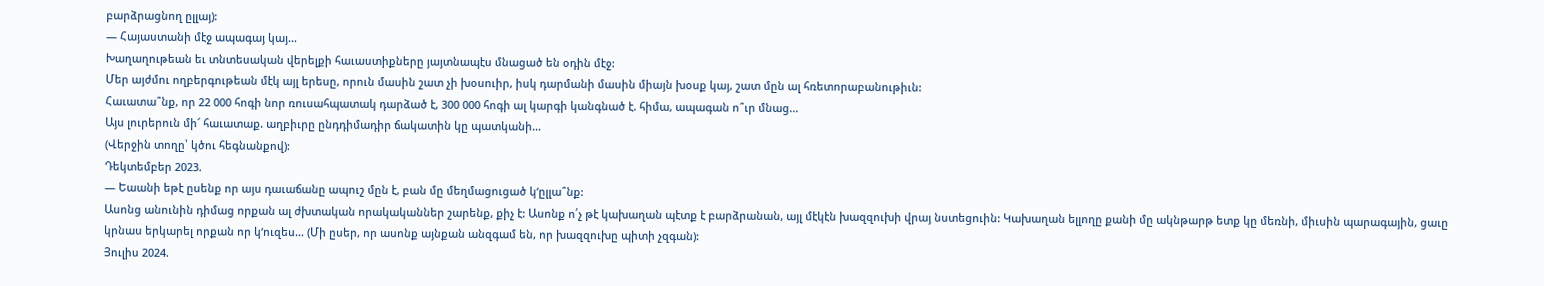բարձրացնող ըլլայ):
— Հայաստանի մէջ ապագայ կայ...
Խաղաղութեան եւ տնտեսական վերելքի հաւաստիքները յայտնապէս մնացած են օդին մէջ:
Մեր այժմու ողբերգութեան մէկ այլ երեսը, որուն մասին շատ չի խօսուիր, իսկ դարմանի մասին միայն խօսք կայ, շատ մըն ալ հռետորաբանութիւն:
Հաւատա՞նք, որ 22 000 հոգի նոր ռուսահպատակ դարձած է, 300 000 հոգի ալ կարգի կանգնած է. հիմա, ապագան ո՞ւր մնաց...
Այս լուրերուն մի՜ հաւատաք. աղբիւրը ընդդիմադիր ճակատին կը պատկանի…
(Վերջին տողը՝ կծու հեգնանքով):
Դեկտեմբեր 2023.
— Եաանի եթէ ըսենք որ այս դաւաճանը ապուշ մըն է, բան մը մեղմացուցած կ‘ըլլա՞նք:
Ասոնց անունին դիմաց որքան ալ ժխտական որակականներ շարենք, քիչ է: Ասոնք ո՛չ թէ կախաղան պէտք է բարձրանան, այլ մէկէն խազզուխի վրայ նստեցուին: Կախաղան ելլողը քանի մը ակնթարթ ետք կը մեռնի, միւսին պարագային, ցաւը կրնաս երկարել որքան որ կ‘ուզես… (Մի ըսեր, որ ասոնք այնքան անզգամ են, որ խազզուխը պիտի չզգան):
Յուլիս 2024.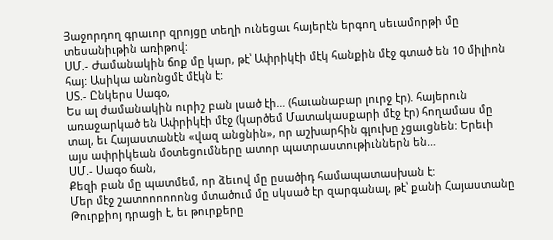Յաջորդող գրաւոր զրոյցը տեղի ունեցաւ հայերէն երգող սեւամորթի մը տեսանիւթին առիթով:
ՍՄ.- Ժամանակին ճոք մը կար, թէ՝ Ափրիկէի մէկ հանքին մէջ գտած են 10 միլիոն հայ: Ասիկա անոնցմէ մէկն է:
ՍՏ.- Ընկերս Սագօ,
Ես ալ ժամանակին ուրիշ բան լսած էի… (հաւանաբար լուրջ էր). հայերուն առաջարկած են Ափրիկէի մէջ (կարծեմ Մատակասքարի մէջ էր) հողամաս մը տալ, եւ Հայաստանէն «վազ անցնին», որ աշխարհին գլուխը չցաւցնեն: Երեւի այս ափրիկեան մօտեցումները ատոր պատրաստութիւններն են…
ՍՄ.- Սագօ ճան,
Քեզի բան մը պատմեմ, որ ձեւով մը ըսածիդ համապատասխան է:
Մեր մէջ շատոոոոոոնց մտածում մը սկսած էր զարգանալ, թէ՝ քանի Հայաստանը Թուրքիոյ դրացի է, եւ թուրքերը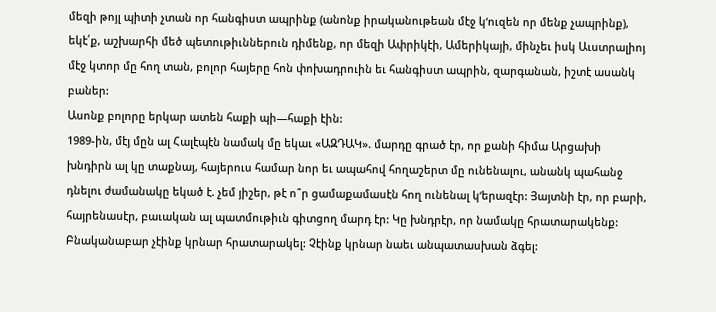մեզի թոյլ պիտի չտան որ հանգիստ ապրինք (անոնք իրականութեան մէջ կ‘ուզեն որ մենք չապրինք), եկէ՛ք, աշխարհի մեծ պետութիւններուն դիմենք, որ մեզի Ափրիկէի, Ամերիկայի, մինչեւ իսկ Աւստրալիոյ մէջ կտոր մը հող տան, բոլոր հայերը հոն փոխադրուին եւ հանգիստ ապրին, զարգանան, իշտէ ասանկ բաներ:
Ասոնք բոլորը երկար ատեն հաքի պի—հաքի էին:
1989-ին, մէյ մըն ալ Հալէպէն նամակ մը եկաւ «ԱԶԴԱԿ». մարդը գրած էր, որ քանի հիմա Արցախի խնդիրն ալ կը տաքնայ, հայերուս համար նոր եւ ապահով հողաշերտ մը ունենալու, անանկ պահանջ դնելու ժամանակը եկած է. չեմ յիշեր, թէ ո՞ր ցամաքամասէն հող ունենալ կ‘երազէր: Յայտնի էր, որ բարի, հայրենասէր, բաւական ալ պատմութիւն գիտցող մարդ էր: Կը խնդրէր, որ նամակը հրատարակենք:
Բնականաբար չէինք կրնար հրատարակել: Չէինք կրնար նաեւ անպատասխան ձգել: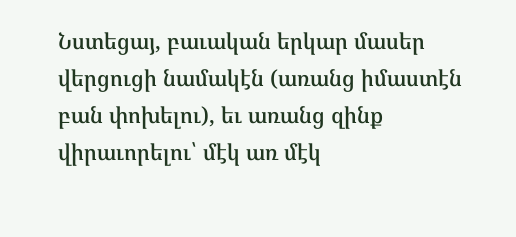Նստեցայ, բաւական երկար մասեր վերցուցի նամակէն (առանց իմաստէն բան փոխելու), եւ առանց զինք վիրաւորելու՝ մէկ առ մէկ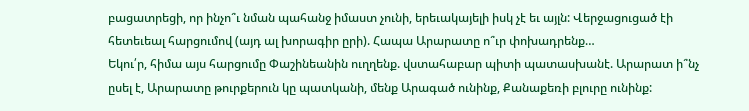բացատրեցի, որ ինչո՞ւ նման պահանջ իմաստ չունի, երեւակայելի իսկ չէ եւ այլն: Վերջացուցած էի հետեւեալ հարցումով (այդ ալ խորագիր ըրի). Հապա Արարատը ո՞ւր փոխադրենք…
Եկու՛ր, հիմա այս հարցումը Փաշինեանին ուղղենք. վստահաբար պիտի պատասխանէ. Արարատ ի՞նչ ըսել է, Արարատը թուրքերուն կը պատկանի, մենք Արագած ունինք, Քանաքեռի բլուրը ունինք: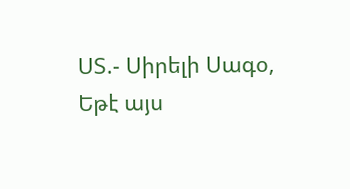ՍՏ.- Սիրելի Սագօ,
Եթէ այս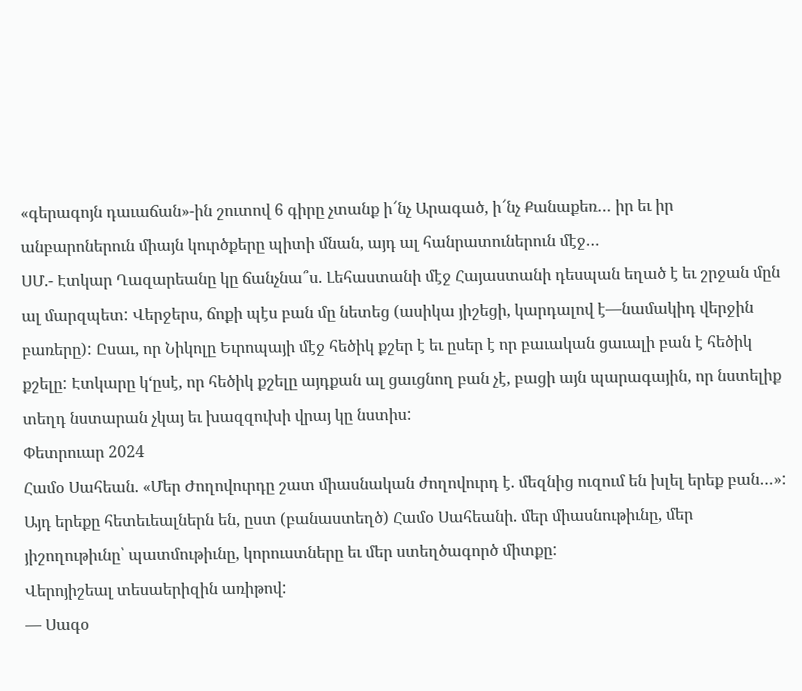«գերագոյն դաւաճան»-ին շուտով 6 գիրը չտանք ի՜նչ Արագած, ի՜նչ Քանաքեռ… իր եւ իր անբարոներուն միայն կուրծքերը պիտի մնան, այդ ալ հանրատուներուն մէջ…
ՍՄ.- Էտկար Ղազարեանը կը ճանչնա՞ս. Լեհաստանի մէջ Հայաստանի դեսպան եղած է եւ շրջան մըն ալ մարզպետ: Վերջերս, ճոքի պէս բան մը նետեց (ասիկա յիշեցի, կարդալով է—նամակիդ վերջին բառերը): Ըսաւ, որ Նիկոլը Եւրոպայի մէջ հեծիկ քշեր է եւ ըսեր է որ բաւական ցաւալի բան է հեծիկ քշելը: Էտկարը կ‘ըսէ, որ հեծիկ քշելը այդքան ալ ցաւցնող բան չէ, բացի այն պարագային, որ նստելիք տեղդ նստարան չկայ եւ խազզուխի վրայ կը նստիս:
Փետրուար 2024
Համօ Սահեան. «Մեր Ժողովուրդը շատ միասնական ժողովուրդ է. մեզնից ուզում են խլել երեք բան…»:
Այդ երեքը հետեւեալներն են, ըստ (բանաստեղծ) Համօ Սահեանի. մեր միասնութիւնը, մեր յիշողութիւնը՝ պատմութիւնը, կորուստները եւ մեր ստեղծագործ միտքը:
Վերոյիշեալ տեսաերիզին առիթով:
— Սագօ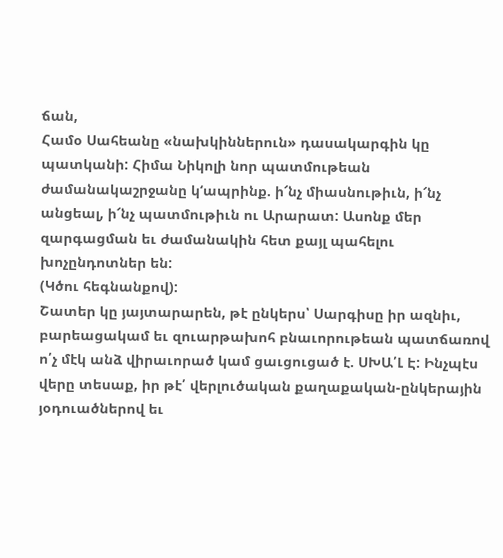ճան,
Համօ Սահեանը «նախկիններուն» դասակարգին կը պատկանի: Հիմա Նիկոլի նոր պատմութեան ժամանակաշրջանը կ‘ապրինք. ի՜նչ միասնութիւն, ի՜նչ անցեալ, ի՜նչ պատմութիւն ու Արարատ: Ասոնք մեր զարգացման եւ ժամանակին հետ քայլ պահելու խոչընդոտներ են:
(Կծու հեգնանքով):
Շատեր կը յայտարարեն, թէ ընկերս՝ Սարգիսը իր ազնիւ, բարեացակամ եւ զուարթախոհ բնաւորութեան պատճառով ո՛չ մէկ անձ վիրաւորած կամ ցաւցուցած է. ՍԽԱ՛Լ Է: Ինչպէս վերը տեսաք, իր թէ՛ վերլուծական քաղաքական-ընկերային յօդուածներով եւ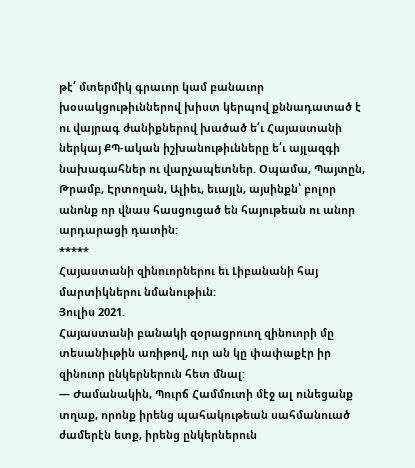թէ՛ մտերմիկ գրաւոր կամ բանաւոր խօսակցութիւններով խիստ կերպով քննադատած է ու վայրագ ժանիքներով խածած ե՛ւ Հայաստանի ներկայ ՔՊ-ական իշխանութիւնները ե՛ւ այլազգի նախագահներ ու վարչապետներ. Օպամա, Պայտըն, Թրամբ, Էրտողան, Ալիեւ, եւայլն, այսինքն՝ բոլոր անոնք որ վնաս հասցուցած են հայութեան ու անոր արդարացի դատին:
*****
Հայաստանի զինուորներու եւ Լիբանանի հայ մարտիկներու նմանութիւն:
Յուլիս 2021.
Հայաստանի բանակի զօրացրուող զինուորի մը տեսանիւթին առիթով, ուր ան կը փափաքէր իր զինուոր ընկերներուն հետ մնալ:
— Ժամանակին, Պուրճ Համմուտի մէջ ալ ունեցանք տղաք, որոնք իրենց պահակութեան սահմանուած ժամերէն ետք, իրենց ընկերներուն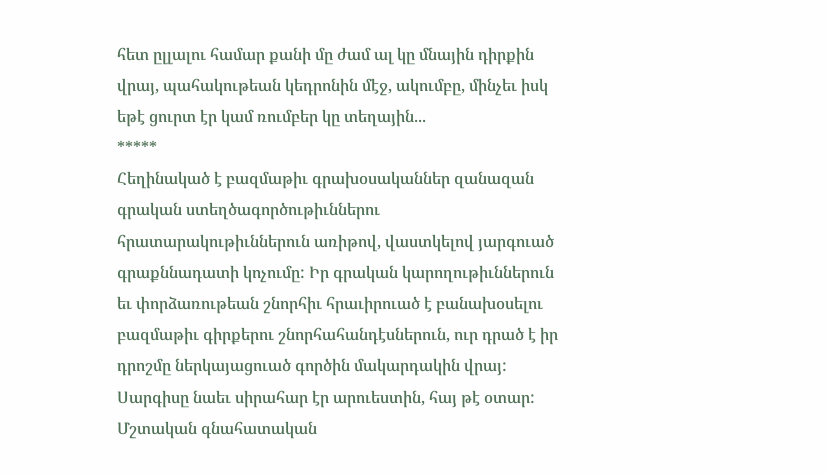հետ ըլլալու համար քանի մը ժամ ալ կը մնային դիրքին վրայ, պահակութեան կեդրոնին մէջ, ակումբը, մինչեւ իսկ եթէ ցուրտ էր կամ ռումբեր կը տեղային...
*****
Հեղինակած է բազմաթիւ գրախօսականներ զանազան գրական ստեղծագործութիւններու հրատարակութիւններուն առիթով, վաստկելով յարգուած գրաքննադատի կոչումը: Իր գրական կարողութիւններուն եւ փորձառութեան շնորհիւ հրաւիրուած է բանախօսելու բազմաթիւ գիրքերու շնորհահանդէսներուն, ուր դրած է իր դրոշմը ներկայացուած գործին մակարդակին վրայ:
Սարգիսը նաեւ սիրահար էր արուեստին, հայ թէ օտար: Մշտական գնահատական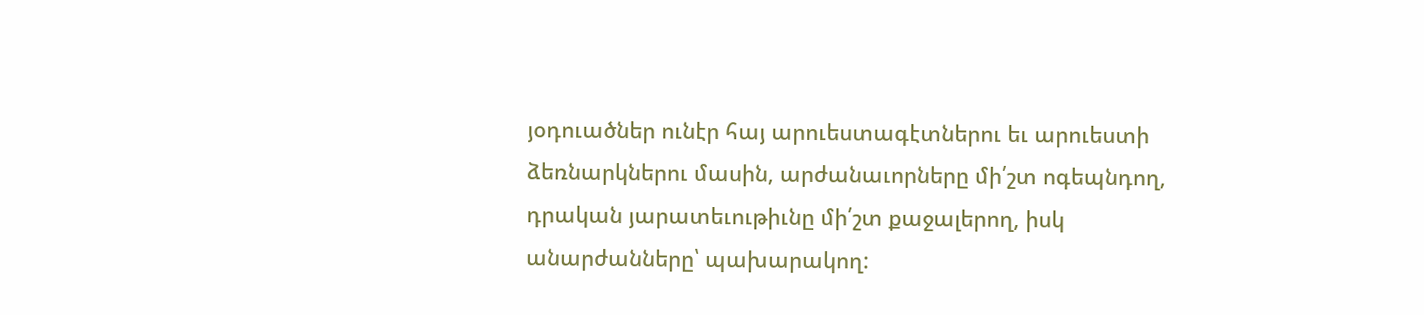յօդուածներ ունէր հայ արուեստագէտներու եւ արուեստի ձեռնարկներու մասին, արժանաւորները մի՛շտ ոգեպնդող, դրական յարատեւութիւնը մի՛շտ քաջալերող, իսկ անարժանները՝ պախարակող: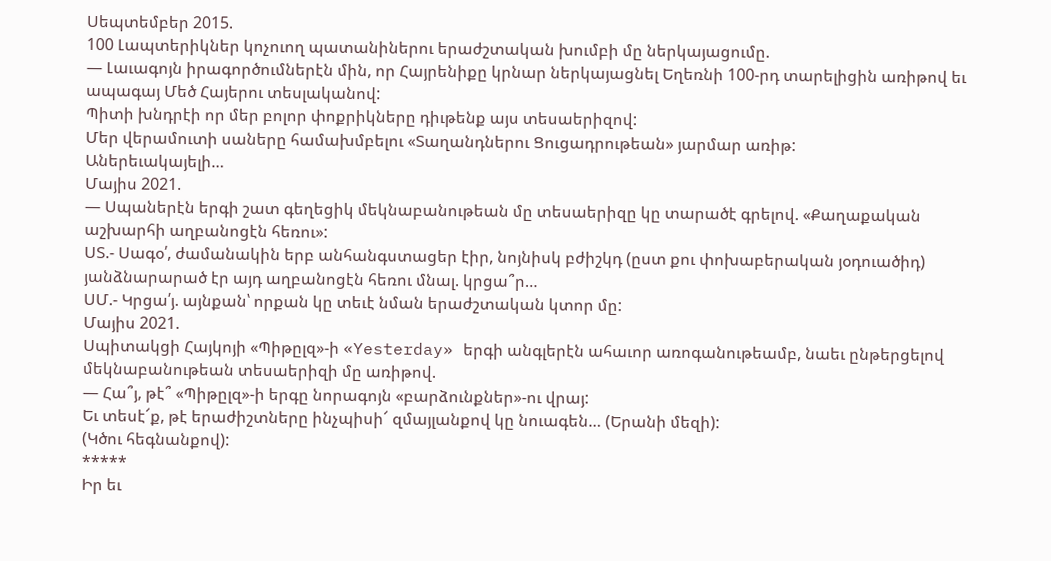Սեպտեմբեր 2015.
100 Լապտերիկներ կոչուող պատանիներու երաժշտական խումբի մը ներկայացումը.
— Լաւագոյն իրագործումներէն մին, որ Հայրենիքը կրնար ներկայացնել Եղեռնի 100-րդ տարելիցին առիթով եւ ապագայ Մեծ Հայերու տեսլականով:
Պիտի խնդրէի որ մեր բոլոր փոքրիկները դիւթենք այս տեսաերիզով:
Մեր վերամուտի սաները համախմբելու «Տաղանդներու Ցուցադրութեան» յարմար առիթ:
Աներեւակայելի…
Մայիս 2021.
— Սպաներէն երգի շատ գեղեցիկ մեկնաբանութեան մը տեսաերիզը կը տարածէ գրելով. «Քաղաքական աշխարհի աղբանոցէն հեռու»:
ՍՏ.- Սագօ՛, ժամանակին երբ անհանգստացեր էիր, նոյնիսկ բժիշկդ (ըստ քու փոխաբերական յօդուածիդ) յանձնարարած էր այդ աղբանոցէն հեռու մնալ. կրցա՞ր…
ՍՄ.- Կրցա՛յ. այնքան՝ որքան կը տեւէ նման երաժշտական կտոր մը:
Մայիս 2021.
Սպիտակցի Հայկոյի «Պիթըլզ»-ի «Yesterday» երգի անգլերէն ահաւոր առոգանութեամբ, նաեւ ընթերցելով մեկնաբանութեան տեսաերիզի մը առիթով.
— Հա՞յ, թէ՞ «Պիթըլզ»-ի երգը նորագոյն «բարձունքներ»-ու վրայ:
Եւ տեսէ՜ք, թէ երաժիշտները ինչպիսի՜ զմայլանքով կը նուագեն… (Երանի մեզի):
(Կծու հեգնանքով):
*****
Իր եւ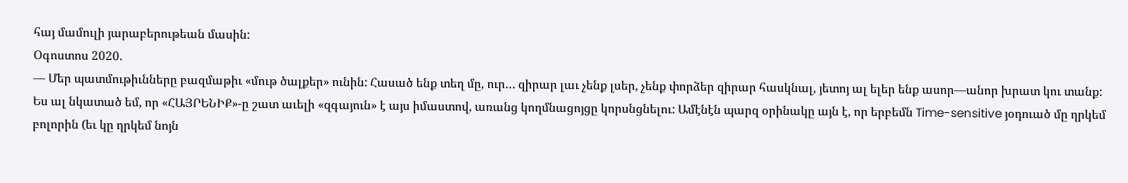հայ մամուլի յարաբերութեան մասին:
Օգոստոս 2020.
— Մեր պատմութիւնները բազմաթիւ «մութ ծալքեր» ունին: Հասած ենք տեղ մը, ուր… զիրար լաւ չենք լսեր, չենք փորձեր զիրար հասկնալ, յետոյ ալ ելեր ենք ասոր—անոր խրատ կու տանք:
Ես ալ նկատած եմ, որ «ՀԱՅՐԵՆԻՔ»-ը շատ աւելի «զգայուն» է այս իմաստով, առանց կողմնացոյցը կորսնցնելու: Ամէնէն պարզ օրինակը այն է, որ երբեմն Time-sensitive յօդուած մը ղրկեմ բոլորին (եւ կը ղրկեմ նոյն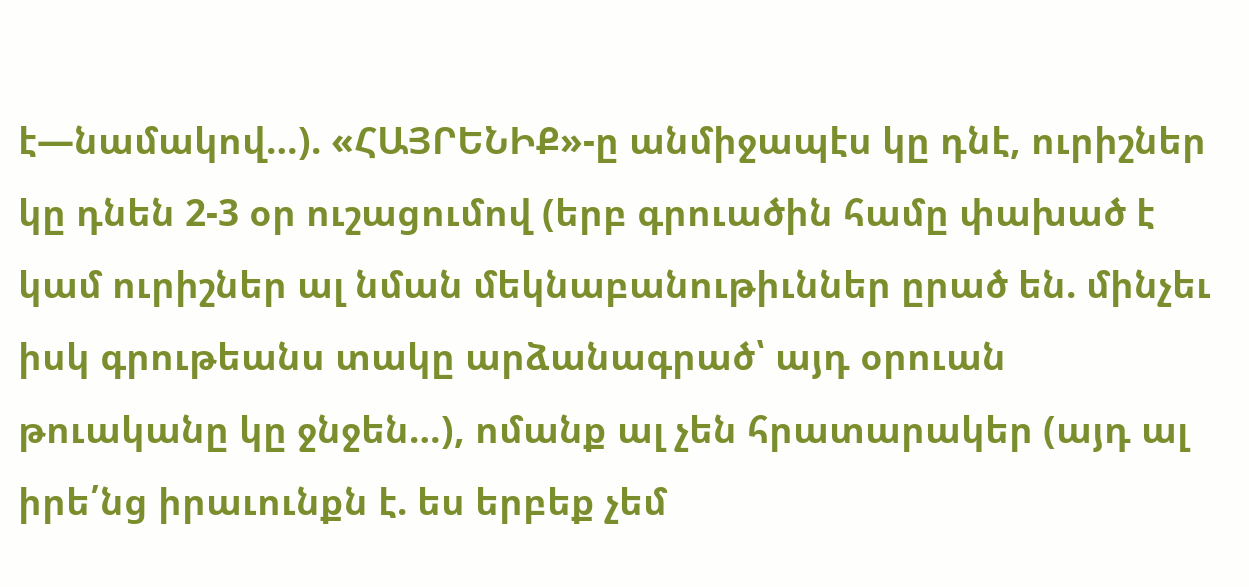է—նամակով…). «ՀԱՅՐԵՆԻՔ»-ը անմիջապէս կը դնէ, ուրիշներ կը դնեն 2-3 օր ուշացումով (երբ գրուածին համը փախած է կամ ուրիշներ ալ նման մեկնաբանութիւններ ըրած են. մինչեւ իսկ գրութեանս տակը արձանագրած՝ այդ օրուան թուականը կը ջնջեն…), ոմանք ալ չեն հրատարակեր (այդ ալ իրե՛նց իրաւունքն է. ես երբեք չեմ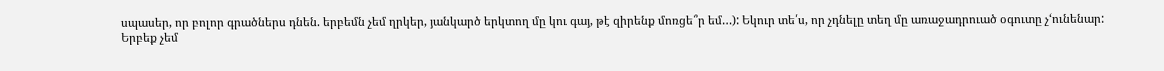սպասեր, որ բոլոր գրածներս դնեն. երբեմն չեմ ղրկեր, յանկարծ երկտող մը կու գայ, թէ զիրենք մոռցե՞ր եմ…): Եկուր տե՛ս, որ չդնելը տեղ մը առաջադրուած օգուտը չ‘ունենար:
Երբեք չեմ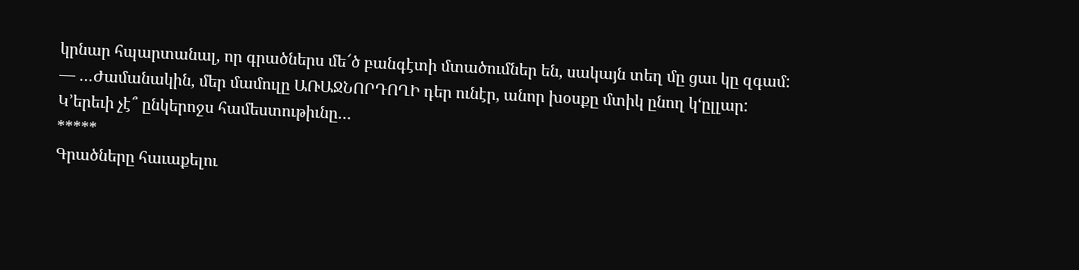կրնար հպարտանալ, որ գրածներս մե՜ծ բանգէտի մտածումներ են, սակայն տեղ մը ցաւ կը զգամ:
— …Ժամանակին, մեր մամուլը ԱՌԱՋՆՈՐԴՈՂԻ դեր ունէր, անոր խօսքը մտիկ ընող կ‘ըլլար:
Կ’երեւի չէ՞ ընկերոջս համեստութիւնը…
*****
Գրածները հաւաքելու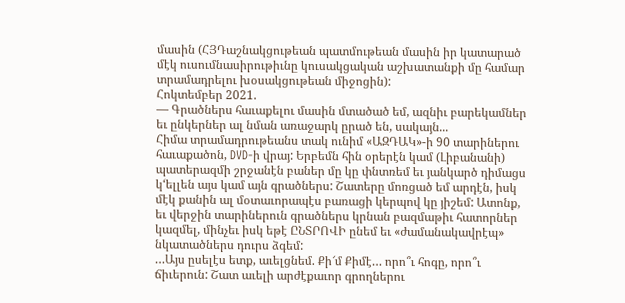մասին (ՀՅԴաշնակցութեան պատմութեան մասին իր կատարած մէկ ուսումնասիրութիւնը կուսակցական աշխատանքի մը համար տրամադրելու խօսակցութեան միջոցին):
Հոկտեմբեր 2021.
— Գրածներս հաւաքելու մասին մտածած եմ, ազնիւ բարեկամներ եւ ընկերներ ալ նման առաջարկ ըրած են, սակայն...
Հիմա տրամադրութեանս տակ ունիմ «ԱԶԴԱԿ»-ի 90 տարիներու հաւաքածոն, DVD-ի վրայ: Երբեմն հին օրերէն կամ (Լիբանանի) պատերազմի շրջանէն բաներ մը կը փնտռեմ եւ յանկարծ դիմացս կ‘ելլեն այս կամ այն գրածներս: Շատերը մոռցած եմ արդէն, իսկ մէկ քանին ալ մօտաւորապէս բառացի կերպով կը յիշեմ: Ատոնք, եւ վերջին տարիներուն գրածներս կրնան բազմաթիւ հատորներ կազմել, մինչեւ իսկ եթէ ԸՆՏՐՈՎԻ ընեմ եւ «ժամանակավրէպ» նկատածներս դուրս ձգեմ:
…Այս ըսելէս ետք, աւելցնեմ. Քի՜մ Քիմէ… որո՞ւ հոգը, որո՞ւ ճիւերուն: Շատ աւելի արժէքաւոր գրողներու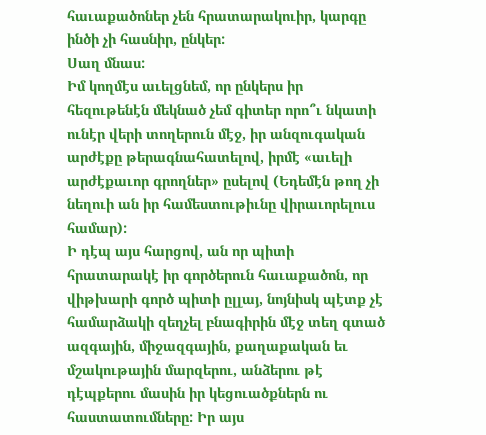հաւաքածոներ չեն հրատարակուիր, կարգը ինծի չի հասնիր, ընկեր:
Սաղ մնաս:
Իմ կողմէս աւելցնեմ, որ ընկերս իր հեզութենէն մեկնած չեմ գիտեր որո՞ւ նկատի ունէր վերի տողերուն մէջ, իր անզուգական արժէքը թերագնահատելով, իրմէ «աւելի արժէքաւոր գրողներ» ըսելով (Եդեմէն թող չի նեղուի ան իր համեստութիւնը վիրաւորելուս համար):
Ի դէպ այս հարցով, ան որ պիտի հրատարակէ իր գործերուն հաւաքածոն, որ վիթխարի գործ պիտի ըլլայ, նոյնիսկ պէտք չէ համարձակի զեղչել բնագիրին մէջ տեղ գտած ազգային, միջազգային, քաղաքական եւ մշակութային մարզերու, անձերու թէ դէպքերու մասին իր կեցուածքներն ու հաստատումները: Իր այս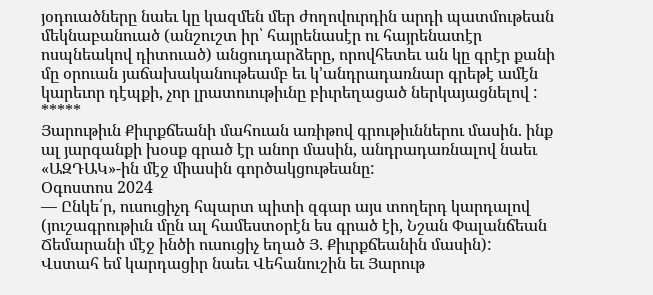յօդուածները նաեւ կը կազմեն մեր ժողովուրդին արդի պատմութեան մեկնաբանուած (անշուշտ իր՝ հայրենասէր ու հայրենատէր ոսպնեակով դիտուած) անցուդարձերը, որովհետեւ ան կը գրէր քանի մը օրուան յաճախականութեամբ եւ կ’անդրադառնար գրեթէ ամէն կարեւոր դէպքի, չոր լրատուութիւնը բիւրեղացած ներկայացնելով :
*****
Յարութիւն Քիւրքճեանի մահուան առիթով գրութիւններու մասին. ինք ալ յարգանքի խօսք գրած էր անոր մասին, անդրադառնալով նաեւ «ԱԶԴԱԿ»-ին մէջ միասին գործակցութեանը:
Օգոստոս 2024
— Ընկե՛ր, ուսուցիչդ հպարտ պիտի զգար այս տողերդ կարդալով (յուշագրութիւն մըն ալ համեստօրէն ես գրած էի, Նշան Փալանճեան Ճեմարանի մէջ ինծի ուսուցիչ եղած Յ. Քիւրքճեանին մասին):
Վստահ եմ կարդացիր նաեւ Վեհանուշին եւ Յարութ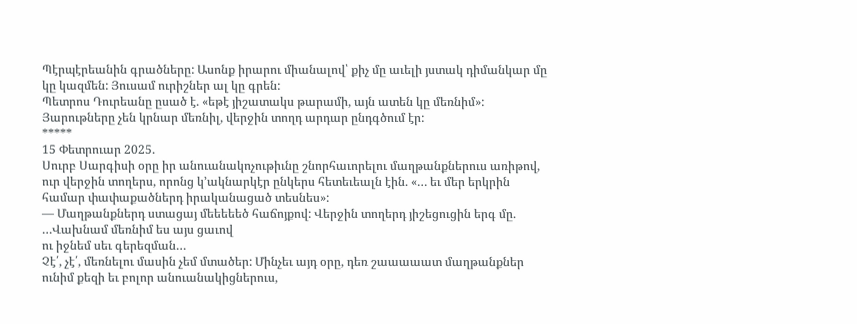Պէրպէրեանին գրածները: Ասոնք իրարու միանալով՝ քիչ մը աւելի յստակ դիմանկար մը կը կազմեն: Յուսամ ուրիշներ ալ կը գրեն:
Պետրոս Դուրեանը ըսած է. «եթէ յիշատակս թարամի, այն ատեն կը մեռնիմ»: Յարութները չեն կրնար մեռնիլ, վերջին տողդ արդար ընդգծում էր:
*****
15 Փետրուար 2025.
Սուրբ Սարգիսի օրը իր անուանակոչութիւնը շնորհաւորելու մաղթանքներուս առիթով, ուր վերջին տողերս, որոնց կ’ակնարկէր ընկերս հետեւեալն էին. «… եւ մեր երկրին համար փափաքածներդ իրականացած տեսնես»:
— Մաղթանքներդ ստացայ մեեեեեծ հաճոյքով: Վերջին տողերդ յիշեցուցին երգ մը.
…Վախնամ մեռնիմ ես այս ցաւով
ու իջնեմ սեւ գերեզման…
Չէ՛, չէ՛, մեռնելու մասին չեմ մտածեր: Մինչեւ այդ օրը, դեռ շաաաաատ մաղթանքներ ունիմ քեզի եւ բոլոր անուանակիցներուս,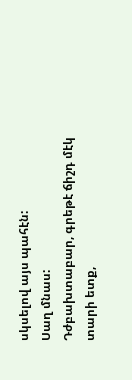սկսելով այս պահէն:
Սաղ մնաս:
Դժբախտաբար, գրեթէ ճիշդ մէկ տարի ետք,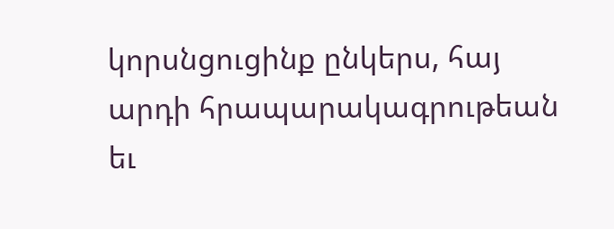կորսնցուցինք ընկերս, հայ արդի հրապարակագրութեան եւ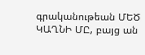գրականութեան ՄԵԾ ԿԱՂՆԻ ՄԸ, բայց ան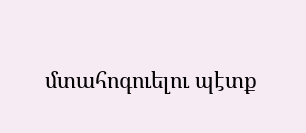մտահոգուելու պէտք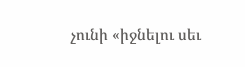չունի «իջնելու սեւ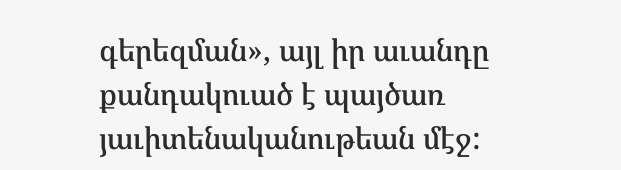գերեզման», այլ իր աւանդը քանդակուած է պայծառ յաւիտենականութեան մէջ: